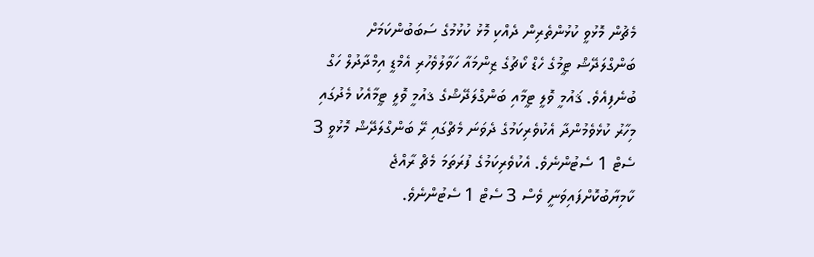މެޗުން މޮޅުވީ ކުޅުންތެރިން ދެއްކި މޮޅު ކުޅުމުގެ ސަބަބުންކަމަށް ބަންގްލަދޭޝް ޓީމުގެ ހެޑް ކޯޗުގެ ޒިންމައާ ހަވާލުވެހުރި އެމްޑީ އިމްދާދުލް ހަގް ބުނެފިއެވެ. ޤައުމީ ވޮލީ ޓީމާއި ބަންގްލަދޭޝްގެ ޤއުމީ ވޮލީ ޓީމާއެކު މެދުގައި މިހާރު ކުޅެވެމުންދާ އެކުވެރިކަމުގެ ދެވަނަ މެޗްގައި ރޭ ބަންގްލަދޭޝް މޮޅުވީ 3 ސެޓް 1 ސެޓުންނެވެ. އެކުވެރިކަމުގެ ފުރަތަމަ މެޗް ރާއްޖެ ކާމިޔާބުކޮށްފައިވަނީ ވެސް 3 ސެޓް 1 ސެޓުންނެވެ.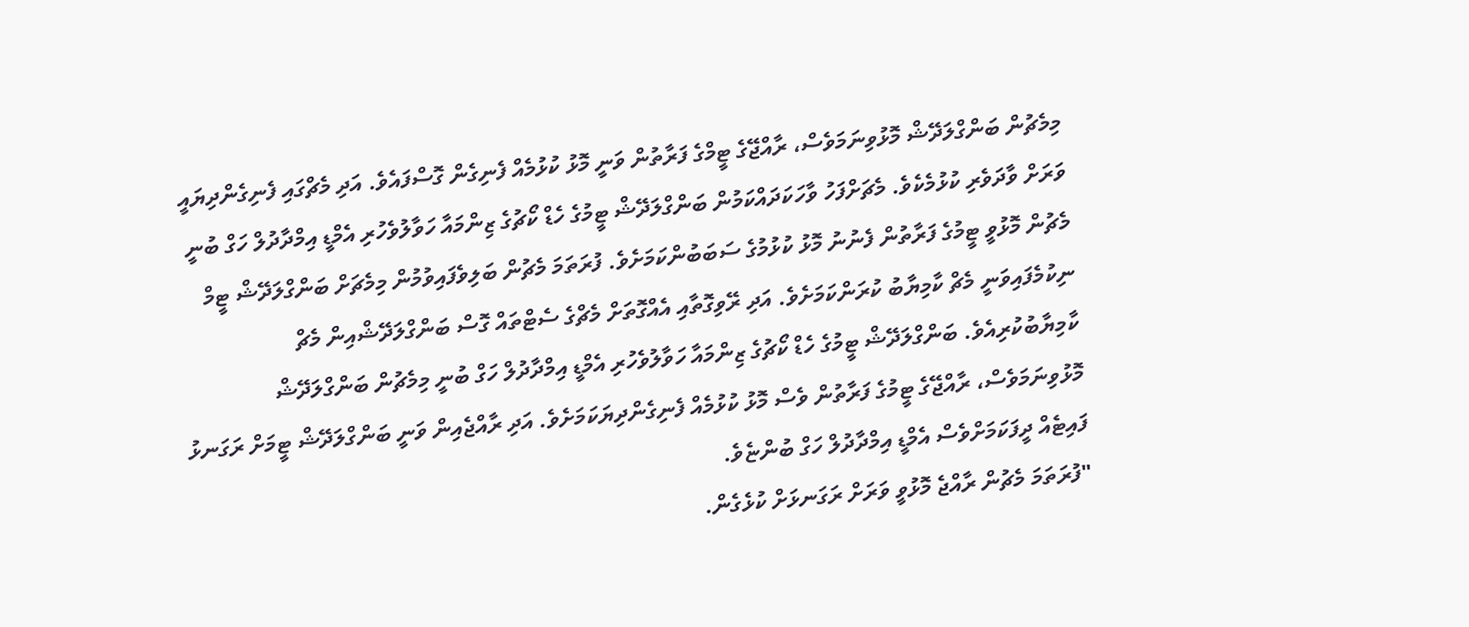މިމެޗުން ބަންގްލަދޭޝް މޮޅުވިނަމަވެސް، ރާއްޖޭގެ ޓީމްގެ ފަރާތުން ވަނީ މޮޅު ކުޅުމެއް ފެނިގެން ގޮސްފައެވެ. އަދި މެޗްގައި ފެނިގެންދިޔައީ ވަރަށް ވާދަވެރި ކުޅުމެކެވެ. މެޗަށްފަހު ވާހަކަދައްކަމުން ބަންގްލަދޭޝް ޓީމުގެ ހެޑް ކޯޗުގެ ޒިންމައާ ހަވާލުވެހުރި އެމްޑީ އިމްދާދުލް ހަގް ބުނީ މެޗުން މޮޅުވީ ޓީމުގެ ފަރާތުން ފެނުނު މޮޅު ކުޅުމުގެ ސަބަބުންކަމަށެވެ. ފުރަތަމަ މެޗުން ބަލިވެފައިވުމުން މިމެޗަށް ބަންގްލަދޭޝް ޓީމް ނިކުމެފައިވަނީ މެޗް ކާމިޔާބު ކުރަންކަމަށެވެ. އަދި ރޭވިގޮތާއި އެއްގޮތަށް މެޗްގެ ސެޓްތައް ގޮސް ބަންގްލަދޭޝްއިން މެޗް ކާމިޔާބުކުރިއެވެ. ބަންގްލަދޭޝް ޓީމުގެ ހެޑް ކޯޗުގެ ޒިންމައާ ހަވާލުވެހުރި އެމްޑީ އިމްދާދުލް ހަގް ބުނީ މިމެޗުން ބަންގްލަދޭޝް މޮޅުވިނަމަވެސް، ރާއްޖޭގެ ޓީމުގެ ފަރާތުން ވެސް މޮޅު ކުޅުމެއް ފެނިގެންދިޔަކަމަށެވެ. އަދި ރާއްޖެއިން ވަނީ ބަންގްލަދޭޝް ޓީމަށް ރަގަނޅު ފައިޓެއް ދީފަކަމަށްވެސް އެމްޑީ އިމްދާދުލް ހަގް ބުންޏެވެ.
"ފުރަތަމަ މެޗުން ރާއްޖެ މޮޅުވީ ވަރަށް ރަގަނޅަށް ކުޅެގެން.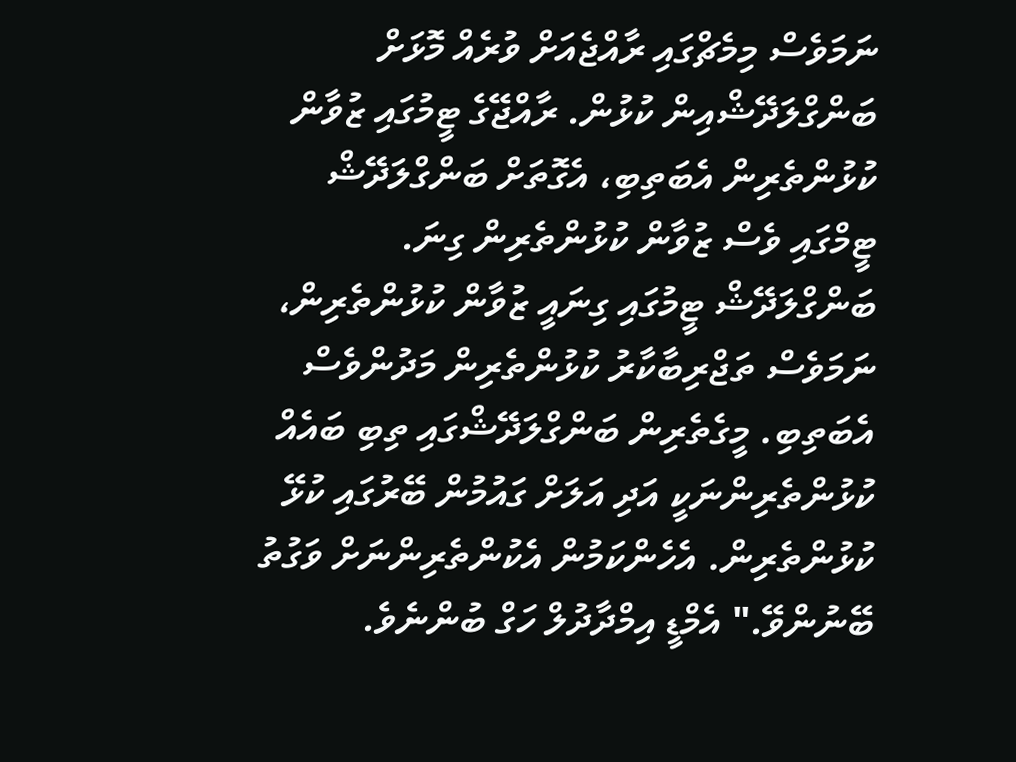ނަމަވެސް މިމެޗްގައި ރާއްޖެއަށް ވުރެއް މޮޅަށް ބަންގްލަދޭޝްއިން ކުޅުން. ރާއްޖޭގެ ޓީމުގައި ޒުވާން ކުޅުންތެރިން އެބަތިބި، އެގޮތަށް ބަންގްލަދޭޝް ޓީމްގައި ވެސް ޒުވާން ކުޅުންތެރިން ގިނަ. ބަންގްލަދޭޝް ޓީމުގައި ގިނައީ ޒުވާން ކުޅުންތެރިން، ނަމަވެސް ތަޖްރިބާކާރު ކުޅުންތެރިން މަދުންވެސް އެބަތިބި. މީގެތެރިން ބަންގްލަދޭޝްގައި ތިބި ބައެއް ކުޅުންތެރިންނަކީ އަދި އަލަށް ގައުމުން ބޭރުގައި ކުޅޭ ކުޅުންތެރިން. އެހެންކަމުން އެކުންތެރިންނަށް ވަގުތު ބޭނުންވޭ." އެމްޑީ އިމްދާދުލް ހަގް ބުންނެވެ.